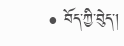• བོད་ཀྱི་བེུད་།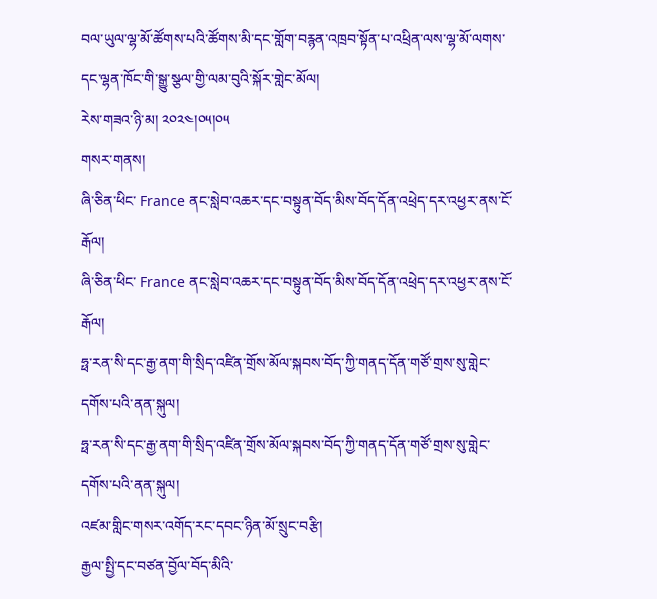བལ་ཡུལ་ལྷ་མོ་ཚོགས་པའི་ཚོགས་མི་དང་གློག་བརྙན་འཁྲབ་སྟོན་པ་འཕྲིན་ལས་ལྷ་མོ་ལགས་དང་ལྷན་ཁོང་གི་སྒྱུ་སྩལ་གྱི་ལམ་བུའི་སྐོར་གླེང་མོལ།
རེས་གཟའ་ཉི་མ། ༢༠༢༤།༠༥།༠༥
གསར་གནས།
ཞི་ཅིན་ཕིང་ France ནང་སླེབ་འཆར་དང་བསྟུན་བོད་མིས་བོད་དོན་འཕྲེད་དར་འཕྱར་ནས་ངོ་རྒོལ།
ཞི་ཅིན་ཕིང་ France ནང་སླེབ་འཆར་དང་བསྟུན་བོད་མིས་བོད་དོན་འཕྲེད་དར་འཕྱར་ནས་ངོ་རྒོལ།
ཧྥ་རན་སི་དང་རྒྱ་ནག་གི་སྲིད་འཛིན་གྲོས་མོལ་སྐབས་བོད་ཀྱི་གནད་དོན་གཙོ་གྲས་སུ་གླེང་དགོས་པའི་ནན་སྐུལ།
ཧྥ་རན་སི་དང་རྒྱ་ནག་གི་སྲིད་འཛིན་གྲོས་མོལ་སྐབས་བོད་ཀྱི་གནད་དོན་གཙོ་གྲས་སུ་གླེང་དགོས་པའི་ནན་སྐུལ།
འཛམ་གླིང་གསར་འགོད་རང་དབང་ཉིན་མོ་སྲུང་བརྩི།
རྒྱལ་སྤྱི་དང་བཙན་བྱོལ་བོད་མིའི་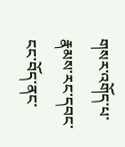གསར་འགོད་པ་རྣམས་རང་དབང་ངང་བོད་ནང་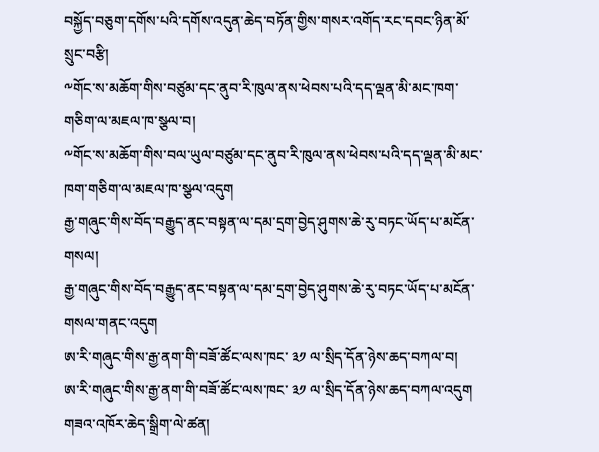བསྐྱོད་བཅུག་དགོས་པའི་དགོས་འདུན་ཆེད་བཏོན་གྱིས་གསར་འགོད་རང་དབང་ཉིན་མོ་སྲུང་བརྩི།
༸གོང་ས་མཆོག་གིས་བཙུམ་དང་ནུབ་རི་ཁུལ་ནས་ཕེབས་པའི་དད་ལྡན་མི་མང་ཁག་གཅིག་ལ་མཇལ་ཁ་སྩལ་བ།
༸གོང་ས་མཆོག་གིས་བལ་ཡུལ་བཙུམ་དང་ནུབ་རི་ཁུལ་ནས་ཕེབས་པའི་དད་ལྡན་མི་མང་ཁག་གཅིག་ལ་མཇལ་ཁ་སྩལ་འདུག
རྒྱ་གཞུང་གིས་བོད་བརྒྱུད་ནང་བསྟན་ལ་དམ་དྲག་བྱེད་ཤུགས་ཆེ་རུ་བཏང་ཡོད་པ་མངོན་གསལ།
རྒྱ་གཞུང་གིས་བོད་བརྒྱུད་ནང་བསྟན་ལ་དམ་དྲག་བྱེད་ཤུགས་ཆེ་རུ་བཏང་ཡོད་པ་མངོན་གསལ་གནང་འདུག
ཨ་རི་གཞུང་གིས་རྒྱ་ནག་གི་བཟོ་ཚོང་ལས་ཁང་ ༣༡ ལ་སྲིད་དོན་ཉེས་ཆད་བཀལ་བ།
ཨ་རི་གཞུང་གིས་རྒྱ་ནག་གི་བཟོ་ཚོང་ལས་ཁང་ ༣༡ ལ་སྲིད་དོན་ཉེས་ཆད་བཀལ་འདུག
གཟའ་འཁོར་ཆེད་སྒྲིག་ལེ་ཚན།